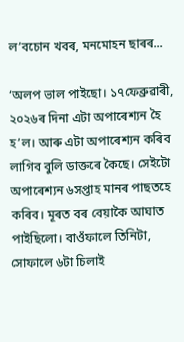ল’বচোন খবৰ, মনমোহন ছাৰৰ...

‘অলপ ভাল পাইছো। ১৭ফেব্ৰুৱাৰী, ২০২৬ৰ দিনা এটা অপাৰেশ্যন হৈ হ’ল। আৰু এটা অপাৰেশ্যন কৰিব লাগিব বুলি ডাক্তৰে কৈছে। সেইটো অপাৰেশ্যন ৬সপ্তাহ মানৰ পাছতহে কৰিব। মূৰত বৰ বেয়াকৈ আঘাত পাইছিলো। বাওঁফালে তিনিটা, সোফালে ৬টা চিলাই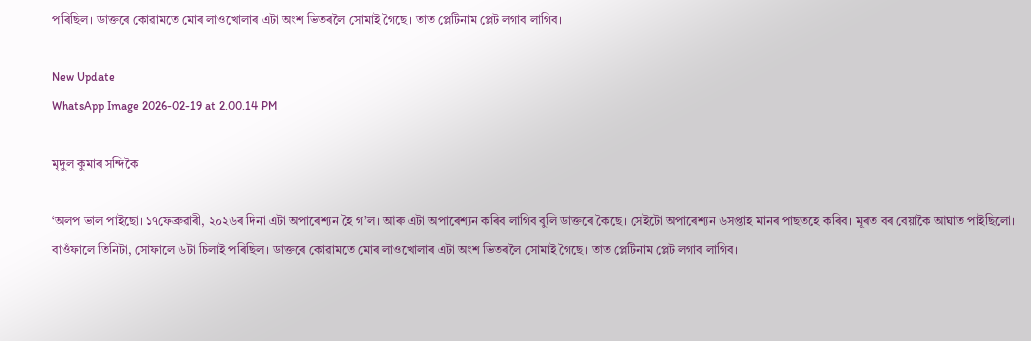পৰিছিল। ডাক্তৰে কোৱামতে মোৰ লাওখোলাৰ এটা অংশ ভিতৰলৈ সোমাই গৈছে। তাত প্লেটিনাম প্লেট লগাব লাগিব।

New Update
WhatsApp Image 2026-02-19 at 2.00.14 PM

মৃদুল কুমাৰ সন্দিকৈ

‘অলপ ভাল পাইছো। ১৭ফেব্ৰুৱাৰী, ২০২৬ৰ দিনা এটা অপাৰেশ্যন হৈ গ’ল। আৰু এটা অপাৰেশ্যন কৰিব লাগিব বুলি ডাক্তৰে কৈছে। সেইটো অপাৰেশ্যন ৬সপ্তাহ মানৰ পাছতহে কৰিব। মূৰত বৰ বেয়াকৈ আঘাত পাইছিলো। বাওঁফালে তিনিটা, সোফালে ৬টা চিলাই পৰিছিল। ডাক্তৰে কোৱামতে মোৰ লাওখোলাৰ এটা অংশ ভিতৰলৈ সোমাই গৈছে। তাত প্লেটিনাম প্লেট লগাব লাগিব।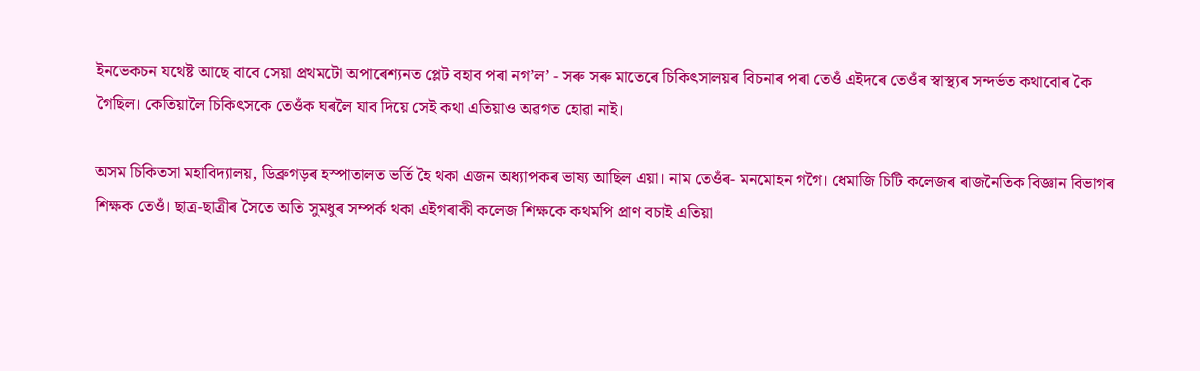ইনভেকচন যথেষ্ট আছে বাবে সেয়া প্ৰথমটো অপাৰেশ্যনত প্লেট বহাব পৰা নগ’ল’ - সৰু সৰু মাতেৰে চিকিৎসালয়ৰ বিচনাৰ পৰা তেওঁ এইদৰে তেওঁৰ স্বাস্থ্যৰ সন্দৰ্ভত কথাবোৰ কৈ গৈছিল। কেতিয়ালৈ চিকিৎসকে তেওঁক ঘৰলৈ যাব দিয়ে সেই কথা এতিয়াও অৱগত হোৱা নাই।

অসম চিকিতসা মহাবিদ্যালয়, ডিব্ৰুগড়ৰ হস্পাতালত ভৰ্তি হৈ থকা এজন অধ্যাপকৰ ভাষ্য আছিল এয়া। নাম তেওঁৰ- মনমোহন গগৈ। ধেমাজি চিটি কলেজৰ ৰাজনৈতিক বিজ্ঞান বিভাগৰ শিক্ষক তেওঁ। ছাত্ৰ-ছাত্ৰীৰ সৈতে অতি সুমধুৰ সম্পৰ্ক থকা এইগৰাকী কলেজ শিক্ষকে কথমপি প্ৰাণ বচাই এতিয়া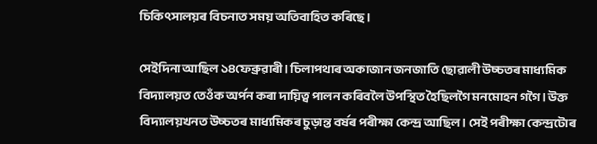চিকিৎসালয়ৰ বিচনাত সময় অতিবাহিত কৰিছে।

সেইদিনা আছিল ১৪ফেব্ৰুৱাৰী। চিলাপথাৰ অকাজান জনজাতি ছোৱালী উচ্চতৰ মাধ্যমিক বিদ্যালয়ত তেওঁক অৰ্পন কৰা দায়িত্ব পালন কৰিবলৈ উপস্থিত হৈছিলগৈ মনমোহন গগৈ। উক্ত বিদ্যালয়খনত উচ্চতৰ মাধ্যমিকৰ চুড়ান্ত বৰ্ষৰ পৰীক্ষা কেন্দ্ৰ আছিল। সেই পৰীক্ষা কেন্দ্ৰটোৰ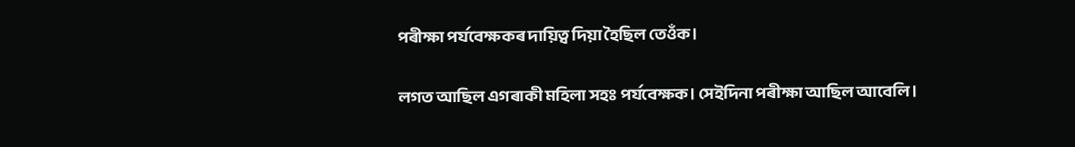পৰীক্ষা পৰ্যবেক্ষকৰ দায়িত্ব দিয়া হৈছিল তেওঁক।

লগত আছিল এগৰাকী মহিলা সহঃ পৰ্যবেক্ষক। সেইদিনা পৰীক্ষা আছিল আবেলি।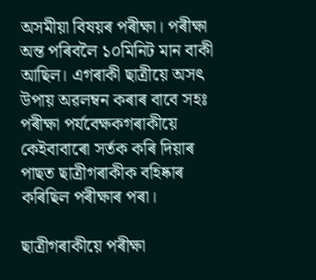অসমীয়া বিষয়ৰ পৰীক্ষা। পৰীক্ষা অন্ত পৰিবলৈ ১০মিনিট মান বাকী আছিল। এগৰাকী ছাত্ৰীয়ে অসৎ উপায় অৱলম্বন কৰাৰ বাবে সহঃ পৰীক্ষা পৰ্যবেক্ষকগৰাকীয়ে কেইবাবাৰো সৰ্তক কৰি দিয়াৰ পাছত ছাত্ৰীগৰাকীক বহিষ্কাৰ কৰিছিল পৰীক্ষাৰ পৰা।

ছাত্ৰীগৰাকীয়ে পৰীক্ষা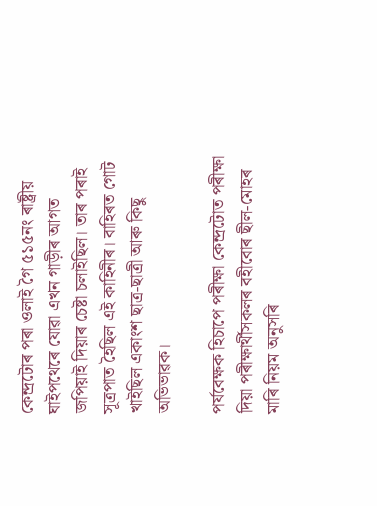কেন্দ্ৰটোৰ পৰা ওলাই গৈ ৫১৫নং ৰাষ্ট্ৰীয় ঘাইপথেৰে যোৱা এখন গাড়ীৰ আগত জপিয়াই দিয়াৰ চেষ্টা চলাইছিল। তাৰ পৰাই সূত্ৰপাত হৈছিল এই কাহিনীৰ। বাহিৰত গোট খাইছিল একাংশ ছাত্ৰ-ছাত্ৰী আৰু কিছু অভিভাৱক।

পৰ্যবেক্ষক হিচাপে পৰীক্ষা কেন্দ্ৰটোত পৰীক্ষা দিয়া পৰীক্ষাৰ্থীসকলৰ বহীবোৰ ছীল-মোহৰ মাৰি নিয়ম অনুসৰি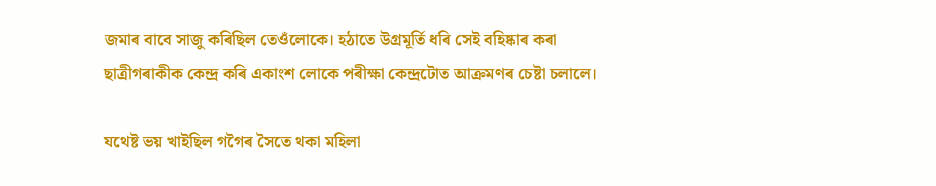জমাৰ বাবে সাজু কৰিছিল তেওঁলোকে। হঠাতে উগ্ৰমূৰ্তি ধৰি সেই বহিষ্কাৰ কৰা ছাত্ৰীগৰাকীক কেন্দ্ৰ কৰি একাংশ লোকে পৰীক্ষা কেন্দ্ৰটোত আক্ৰমণৰ চেষ্টা চলালে।

যথেষ্ট ভয় খাইছিল গগৈৰ সৈতে থকা মহিলা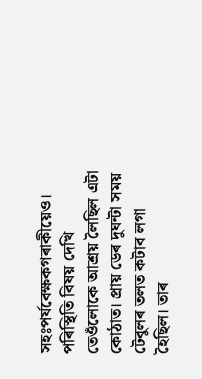সহঃপৰ্যবেক্ষকগৰাকীয়েও। পৰিস্থিতি বিষয় দেখি তেওঁলোকে আশ্ৰয় লৈছিল এটা কোঠাত। প্ৰায় ডেৰ দুঘন্টা সময় টেবুলৰ তলত কটাব লগা হৈছিল। তাৰ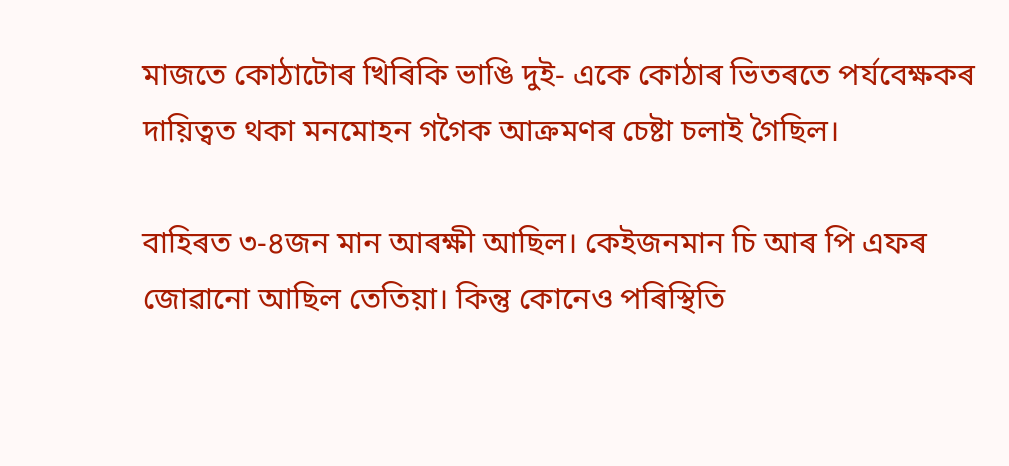মাজতে কোঠাটোৰ খিৰিকি ভাঙি দুই- একে কোঠাৰ ভিতৰতে পৰ্যবেক্ষকৰ দায়িত্বত থকা মনমোহন গগৈক আক্ৰমণৰ চেষ্টা চলাই গৈছিল।

বাহিৰত ৩-৪জন মান আৰক্ষী আছিল। কেইজনমান চি আৰ পি এফৰ জোৱানো আছিল তেতিয়া। কিন্তু কোনেও পৰিস্থিতি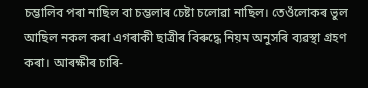চম্ভালিব পৰা নাছিল বা চম্ভলাৰ চেষ্টা চলোৱা নাছিল। তেওঁলোকৰ ভুল আছিল নকল কৰা এগৰাকী ছাত্ৰীৰ বিৰুদ্ধে নিয়ম অনুসৰি ব্যৱস্থা গ্ৰহণ কৰা। আৰক্ষীৰ চাৰি-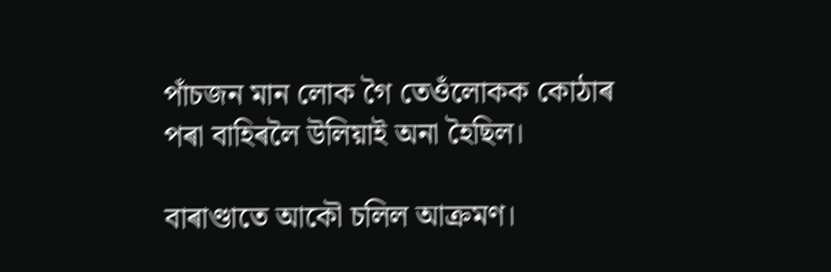পাঁচজন মান লোক গৈ তেওঁলোকক কোঠাৰ পৰা বাহিৰলৈ উলিয়াই অনা হৈছিল।

বাৰাণ্ডাতে আকৌ চলিল আক্ৰমণ।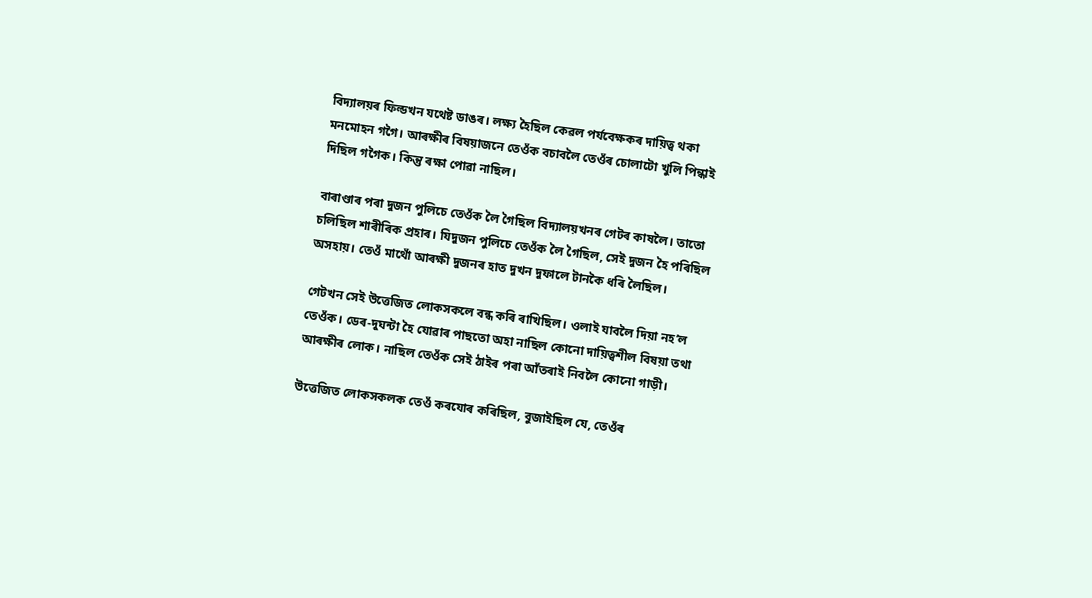বিদ্যালয়ৰ ফিল্ডখন যথেষ্ট ডাঙৰ। লক্ষ্য হৈছিল কেৱল পৰ্যবেক্ষকৰ দায়িত্ব থকা মনমোহন গগৈ। আৰক্ষীৰ বিষয়াজনে তেওঁক বচাবলৈ তেওঁৰ চোলাটো খুলি পিন্ধাই দিছিল গগৈক। কিন্তু ৰক্ষা পোৱা নাছিল।

বাৰাণ্ডাৰ পৰা দুজন পুলিচে তেওঁক লৈ গৈছিল বিদ্যালয়খনৰ গেটৰ কাষলৈ। তাতো চলিছিল শাৰীৰিক প্ৰহাৰ। যিদুজন পুলিচে তেওঁক লৈ গৈছিল, সেই দুজন হৈ পৰিছিল অসহায়। তেওঁ মাথোঁ আৰক্ষী দুজনৰ হাত দুখন দুফালে টানকৈ ধৰি লৈছিল।

গেটখন সেই উত্তেজিত লোকসকলে বন্ধ কৰি ৰাখিছিল। ওলাই যাবলৈ দিয়া নহ’ল তেওঁক। ডেৰ-দুঘন্টা হৈ যোৱাৰ পাছতো অহা নাছিল কোনো দায়িত্বশীল বিষয়া তথা আৰক্ষীৰ লোক। নাছিল তেওঁক সেই ঠাইৰ পৰা আঁতৰাই নিবলৈ কোনো গাড়ী।

উত্তেজিত লোকসকলক তেওঁ কৰযোৰ কৰিছিল, বুজাইছিল যে, তেওঁৰ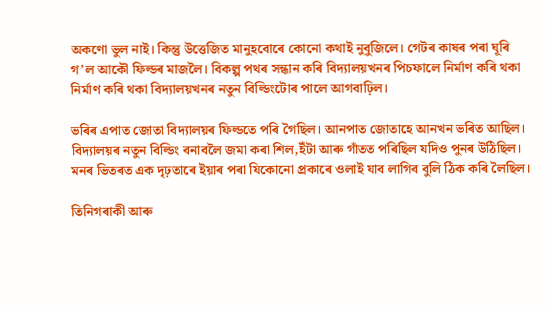অকণো ভুল নাই। কিন্তু উত্তেজিত মানুহবোৰে কোনো কথাই নুবুজিলে। গেটৰ কাষৰ পৰা ঘূৰি গ’ল আকৌ ফিল্ডৰ মাজলৈ। বিকল্প পথৰ সন্ধান কৰি বিদ্যালয়খনৰ পিচফালে নিৰ্মাণ কৰি থকা নিৰ্মাণ কৰি থকা বিদ্যালয়খনৰ নতুন বিল্ডিংটোৰ পালে আগবাঢ়িল।

ভৰিৰ এপাত জোতা বিদ্যালয়ৰ ফিল্ডতে পৰি গৈছিল। আনপাত জোতাহে আনখন ভৰিত আছিল। বিদ্যালয়ৰ নতুন বিল্ডিং বনাবলৈ জমা কৰা শিল,ইঁটা আৰু গাঁতত পৰিছিল যদিও পুনৰ উঠিছিল। মনৰ ভিতৰত এক দৃঢ়তাৰে ইয়াৰ পৰা যিকোনো প্ৰকাৰে ওলাই যাব লাগিব বুলি ঠিক কৰি লৈছিল।

তিনিগৰাকী আৰু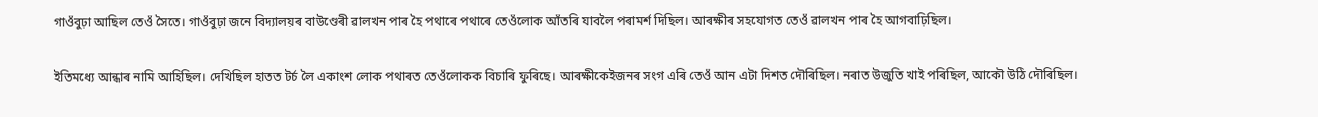গাওঁবুঢ়া আছিল তেওঁ সৈতে। গাওঁবুঢ়া জনে বিদ্যালয়ৰ বাউণ্ডেৰী ৱালখন পাৰ হৈ পথাৰে পথাৰে তেওঁলোক আঁতৰি যাবলৈ পৰামৰ্শ দিছিল। আৰক্ষীৰ সহযোগত তেওঁ ৱালখন পাৰ হৈ আগবাঢ়িছিল।

ইতিমধ্যে আন্ধাৰ নামি আহিছিল। দেখিছিল হাতত টৰ্চ লৈ একাংশ লোক পথাৰত তেওঁলোকক বিচাৰি ফুৰিছে। আৰক্ষীকেইজনৰ সংগ এৰি তেওঁ আন এটা দিশত দৌৰিছিল। নৰাত উজুতি খাই পৰিছিল, আকৌ উঠি দৌৰিছিল।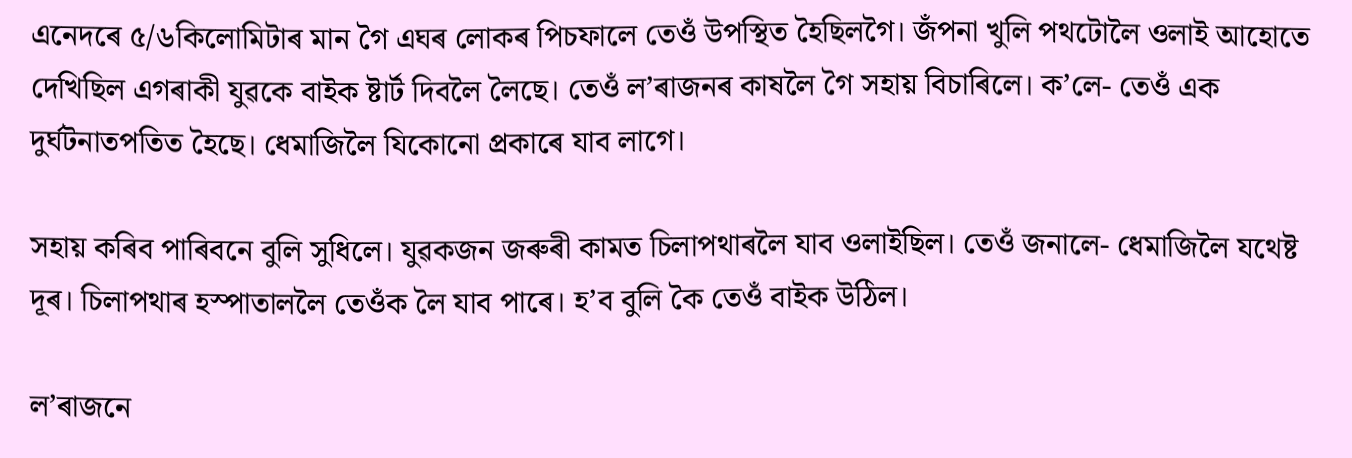এনেদৰে ৫/৬কিলোমিটাৰ মান গৈ এঘৰ লোকৰ পিচফালে তেওঁ উপস্থিত হৈছিলগৈ। জঁপনা খুলি পথটোলৈ ওলাই আহোতে দেখিছিল এগৰাকী যুৱকে বাইক ষ্টাৰ্ট দিবলৈ লৈছে। তেওঁ ল’ৰাজনৰ কাষলৈ গৈ সহায় বিচাৰিলে। ক’লে- তেওঁ এক দুৰ্ঘটনাতপতিত হৈছে। ধেমাজিলৈ যিকোনো প্ৰকাৰে যাব লাগে।

সহায় কৰিব পাৰিবনে বুলি সুধিলে। যুৱকজন জৰুৰী কামত চিলাপথাৰলৈ যাব ওলাইছিল। তেওঁ জনালে- ধেমাজিলৈ যথেষ্ট দূৰ। চিলাপথাৰ হস্পাতাললৈ তেওঁক লৈ যাব পাৰে। হ’ব বুলি কৈ তেওঁ বাইক উঠিল।

ল’ৰাজনে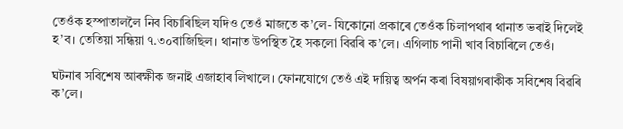তেওঁক হস্পাতাললৈ নিব বিচাৰিছিল যদিও তেওঁ মাজতে ক’লে- যিকোনো প্ৰকাৰে তেওঁক চিলাপথাৰ থানাত ভৰাই দিলেই হ’ব। তেতিয়া সন্ধিয়া ৭.৩০বাজিছিল। থানাত উপস্থিত হৈ সকলো বিৱৰি ক’লে। এগিলাচ পানী খাব বিচাৰিলে তেওঁ।

ঘটনাৰ সবিশেষ আৰক্ষীক জনাই এজাহাৰ লিখালে। ফোনযোগে তেওঁ এই দায়িত্ব অৰ্পন কৰা বিষয়াগৰাকীক সবিশেষ বিৱৰি ক’লে।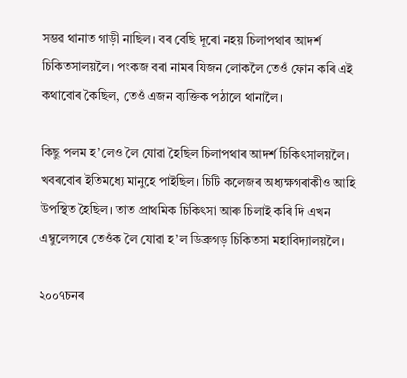সম্ভৱ থানাত গাড়ী নাছিল। বৰ বেছি দূৰো নহয় চিলাপথাৰ আদৰ্শ চিকিতসালয়লৈ। পংকজ বৰা নামৰ যিজন লোকলৈ তেওঁ ফোন কৰি এই কথাবোৰ কৈছিল, তেওঁ এজন ব্যক্তিক পঠালে থানালৈ।

কিছু পলম হ’লেও লৈ যোৱা হৈছিল চিলাপথাৰ আদৰ্শ চিকিৎসালয়লৈ। খবৰবোৰ ইতিমধ্যে মানুহে পাইছিল। চিটি কলেজৰ অধ্যক্ষগৰাকীও আহি উপস্থিত হৈছিল। তাত প্ৰাথমিক চিকিৎসা আৰু চিলাই কৰি দি এখন এম্বুলেন্সৰে তেওঁক লৈ যোৱা হ’ল ডিব্ৰুগড় চিকিতসা মহাবিদ্যালয়লৈ।

২০০৭চনৰ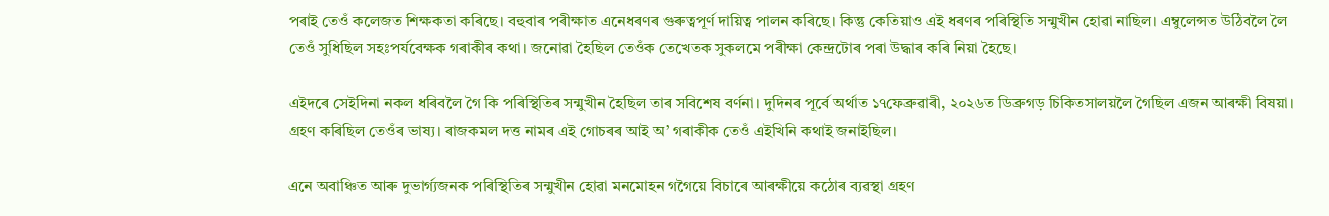পৰাই তেওঁ কলেজত শিক্ষকতা কৰিছে। বহুবাৰ পৰীক্ষাত এনেধৰণৰ গুৰুত্বপূৰ্ণ দায়িত্ব পালন কৰিছে। কিন্তু কেতিয়াও এই ধৰণৰ পৰিস্থিতি সন্মুখীন হোৱা নাছিল। এম্বুলেন্সত উঠিবলৈ লৈ তেওঁ সুধিছিল সহঃপৰ্যবেক্ষক গৰাকীৰ কথা। জনোৱা হৈছিল তেওঁক তেখেতক সুকলমে পৰীক্ষা কেন্দ্ৰটোৰ পৰা উদ্ধাৰ কৰি নিয়া হৈছে।

এইদৰে সেইদিনা নকল ধৰিবলৈ গৈ কি পৰিস্থিতিৰ সন্মুখীন হৈছিল তাৰ সবিশেষ বৰ্ণনা। দুদিনৰ পূৰ্বে অৰ্থাত ১৭ফেব্ৰুৱাৰী, ২০২৬ত ডিব্ৰুগড় চিকিতসালয়লৈ গৈছিল এজন আৰক্ষী বিষয়া। গ্ৰহণ কৰিছিল তেওঁৰ ভাষ্য। ৰাজকমল দত্ত নামৰ এই গোচৰৰ আই অ’ গৰাকীক তেওঁ এইখিনি কথাই জনাইছিল।

এনে অবাঞ্চিত আৰু দুভাৰ্গ্যজনক পৰিস্থিতিৰ সন্মুখীন হোৱা মনমোহন গগৈয়ে বিচাৰে আৰক্ষীয়ে কঠোৰ ব্যৱস্থা গ্ৰহণ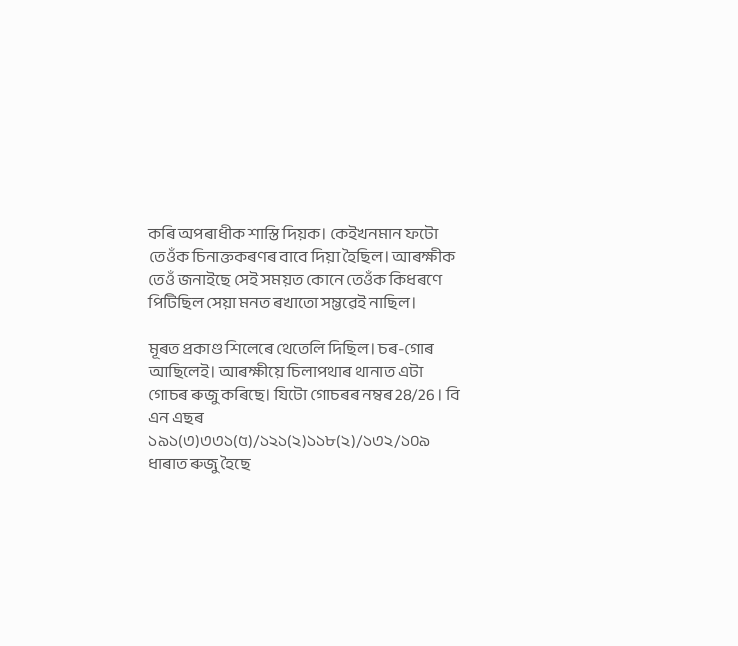কৰি অপৰাধীক শাস্তি দিয়ক। কেইখনমান ফটো তেওঁক চিনাক্তকৰণৰ বাবে দিয়া হৈছিল। আৰক্ষীক তেওঁ জনাইছে সেই সময়ত কোনে তেওঁক কিধৰণে পিটিছিল সেয়া মনত ৰখাতো সম্ভৱেই নাছিল।

মূৰত প্ৰকাণ্ড শিলেৰে থেতেলি দিছিল। চৰ-গোৰ আছিলেই। আৰক্ষীয়ে চিলাপথাৰ থানাত এটা গোচৰ ৰুজু কৰিছে। যিটো গোচৰৰ নম্বৰ 28/26 । বি এন এছৰ ১৯১(৩)৩৩১(৫)/১২১(২)১১৮(২)/১৩২/১০৯  ধাৰাত ৰুজু হৈছে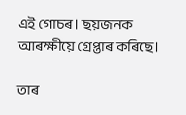এই গোচৰ। ছয়জনক আৰক্ষীয়ে গ্ৰেপ্তাৰ কৰিছে।

তাৰ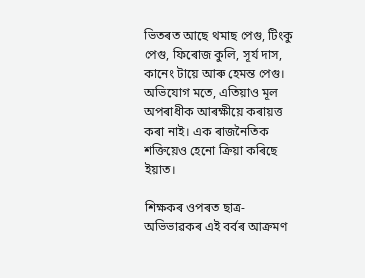ভিতৰত আছে থমাছ পেগু, টিংকু পেগু, ফিৰোজ কুলি, সূৰ্য দাস, কানেং টায়ে আৰু হেমন্ত পেগু। অভিযোগ মতে, এতিয়াও মূল অপৰাধীক আৰক্ষীয়ে কৰায়ত্ত কৰা নাই। এক ৰাজনৈতিক শক্তিয়েও হেনো ক্ৰিয়া কৰিছে ইয়াত।

শিক্ষকৰ ওপৰত ছাত্ৰ-অভিভাৱকৰ এই বৰ্বৰ আক্ৰমণ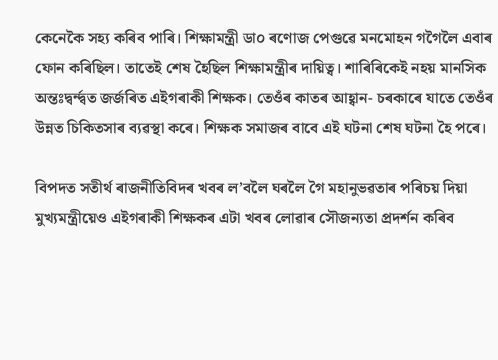কেনেকৈ সহ্য কৰিব পাৰি। শিক্ষামন্ত্ৰী ডা০ ৰণোজ পেগুৱে মনমোহন গগৈলৈ এবাৰ ফোন কৰিছিল। তাতেই শেষ হৈছিল শিক্ষামন্ত্ৰীৰ দায়িত্ব। শাৰিৰিকেই নহয় মানসিক অন্তঃদ্বৰ্ন্দ্বত জৰ্জৰিত এইগৰাকী শিক্ষক। তেওঁৰ কাতৰ আহ্বান- চৰকাৰে যাতে তেওঁৰ উন্নত চিকিতসাৰ ব্যৱস্থা কৰে। শিক্ষক সমাজৰ বাবে এই ঘটনা শেষ ঘটনা হৈ পৰে।

বিপদত সতীৰ্থ ৰাজনীতিবিদৰ খবৰ ল’বলৈ ঘৰলৈ গৈ মহানুভৱতাৰ পৰিচয় দিয়া মুখ্যমন্ত্ৰীয়েও এইগৰাকী শিক্ষকৰ এটা খবৰ লোৱাৰ সৌজন্যতা প্ৰদৰ্শন কৰিব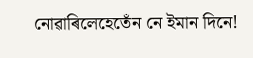নোৱাৰিলেহেতেঁন নে ইমান দিনে!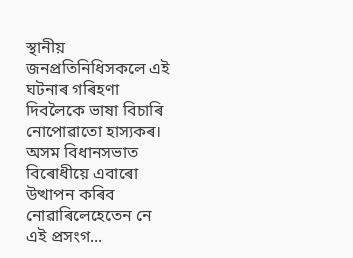স্থানীয় জনপ্ৰতিনিধিসকলে এই ঘটনাৰ গৰিহণা দিবলৈকে ভাষা বিচাৰি নোপোৱাতো হাস্যকৰ। অসম বিধানসভাত বিৰোধীয়ে এবাৰো উত্থাপন কৰিব নোৱাৰিলেহেতেন নে এই প্ৰসংগ...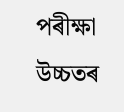পৰীক্ষা উচ্চতৰ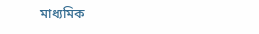মাধ্যমিক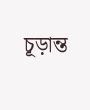চূড়ান্ত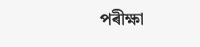পৰীক্ষা